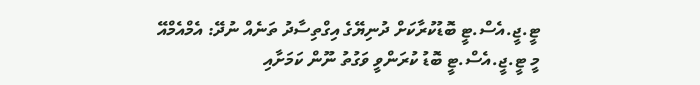ޓީ.ޖީ.އެސް.ޓީ ބޮޑުކުރާކަށް ދުނިޔޭގެ އިގްތިސާދު ތަނެއް ނުދޭ: އެމްއެމްއޭ
މީ ޓީ.ޖީ.އެސް.ޓީ ބޮޑު ކުރަންވީ ވަގުތު ނޫން ކަމަށާއި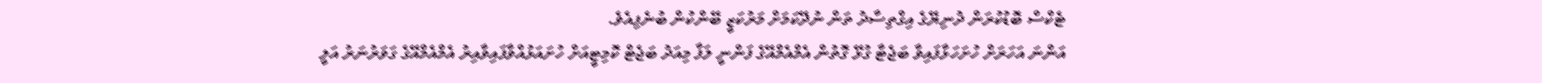ޓެކްސް ބޮޑުކުރަން ދުނިޔޭގެ އިގްތިސާދު ތަން ނުދޭކަމަށް މަރުކަޒީ ބޭންކުން ބުނެފިއެވެ.
އަންނަ އަހަރަށް ހުށަހަޅާފައިވާ ބަޖެޓާ ގުޅޭ ގޮތުން އެމްއެމްއޭގެ ފަންނީ ލަފާ މިއަދު ބަޖެޓް ކޮމިޓީއަށް ހުށައަޅުއްވާފައިވާއިރު އެމްއެމްއޭގެ ގަވަރުނަރު އަލީ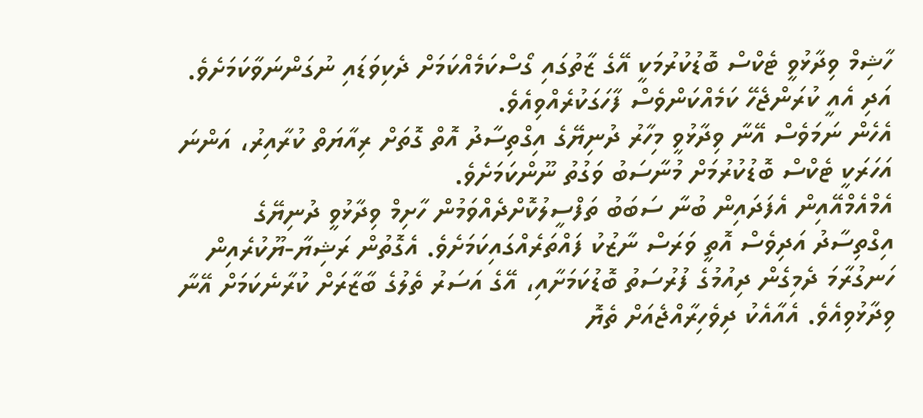ހާޝިމް ވިދާޅުވީ ޓެކްސް ބޮޑުކުރުމަކީ އޭގެ ޒާތުގައި ގޯސްކަމެއްކަމަށް ދެކިވަޑައި ނުގަންނަވާކަމަށެވެ. އަދި އެއީ ކުރަންޖެހޭ ކަމެއްކަންވެސް ފާހަގަކުރެއްވިއެވެ.
އެހެން ނަމަވެސް އޭނާ ވިދާޅުވީ މިހާރު ދުނިޔޭގެ އިގްތިސާދު އޮތް ގޮތަށް ރިއާޔަތް ކުރާއިރު، އަންނަ އަހަރަކީ ޓެކްސް ބޮޑުކުރުމަށް މުނާސަބު ވަގުތު ނޫންކަމަށެވެ.
އެމްއެމްއޭއިން އެފަދައިން ބުނާ ސަބަބު ތަފްސީލުކޮށްދެއްވަމުން ހާށިމް ވިދާޅުވީ ދުނިޔޭގެ އިގްތިސާދު އަދިވެސް އޮތީ ވަރަސް ނާޒުކު ފައްތަރެއްގައިކަމަށެވެ. އެގޮތުން ރަޝިޔާ-ޔޫކުރެއިން ހަނގުރާމަ ދެމިގެން ދިއުމުގެ ފުރުސަތު ބޮޑުކަމަށާއި، އޭގެ އަސަރު ތެލުގެ ބާޒާރަށް ކުރާނެކަމަށް އޭނާ ވިދާޅުވިއެވެ. އެއާއެކު ދިވެހިރާއްޖެއަށް ތެޔޮ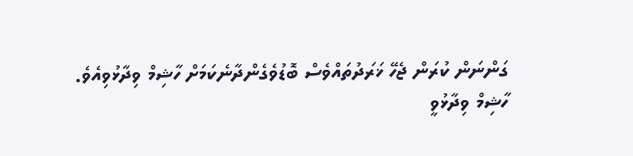ގަންނަން ކުރަން ޖެހޭ ޚަރަދުތައްވެސް ބޮޑުވެގެންދާނެކަމަށް ހާޝިމް ވިދާޅުވިއެވެ.
ހާޝިމް ވިދާޅުވީ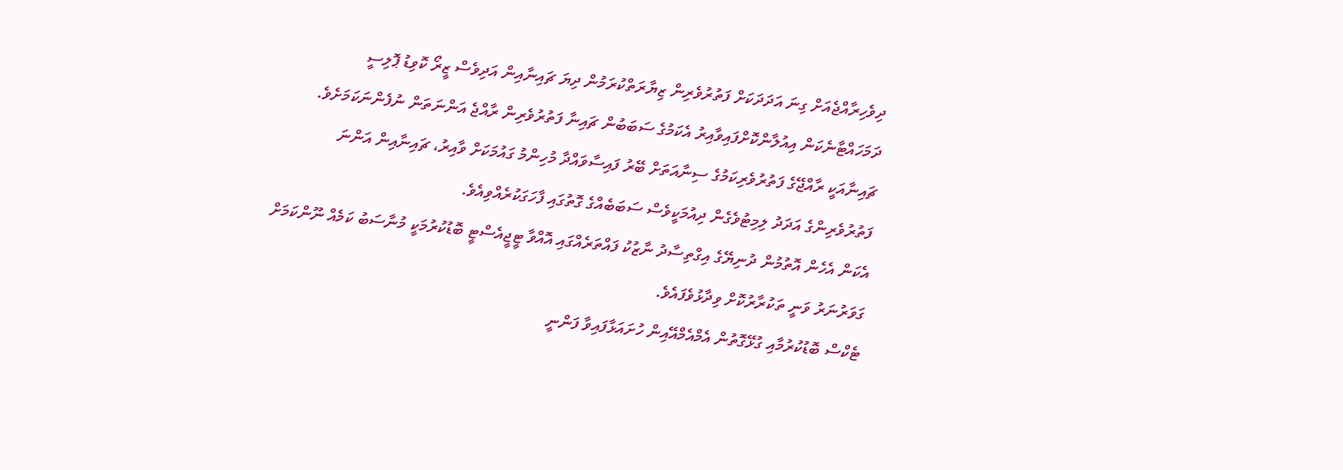ދިވެހިރާއްޖެއަށް ގިނަ އަދަދަކަށް ފަތުރުވެރިން ޒިޔާރަތްކުރަމުން ދިޔަ ޗައިނާއިން އަދިވެސް ޒީރޯ ކޮވިޑު ޕޮލިސީ ދަމަހައްޓާނެކަން އިއުލާންކޮށްފައިވާއިރު އެކަމުގެ ސަބަބުން ޗައިނާ ފަތުރުވެރިން ރާއްޖެ އަންނަތަން ނުފެންނަކަމަށެވެ. ޗައިނާއަކީ ރާއްޖޭގެ ފަތުރުވެރިކަމުގެ ސިނާއަތަށް ބޭރު ފައިސާވައްދާ މުހިންމު ގައުމަކަށް ވާއިރު، ޗައިނާއިން އަންނަ ފަތުރުވެރިންގެ އަދަދު ލިމިޓުވެގެން ދިއުމަކީވެސް ސަބަބެއްގެ ގޮތުގައި ފާހަގަކުރެއްވިއެވެ.
އެކަން އެހެން އޮތުމުން ދުނިޔޭގެ އިގްތިސާދު ނާޒުކު ފައްތަރެއްގައި އޮއްވާ ޓީޖީއެސްޓީ ބޮޑުކުރުމަކީ މުނާސަބު ކަމެއް ނޫންކަމަށް ގަވަރުނަރު ވަނީ ތަކުރާރުކޮށް ވިދާޅުވެފައެވެ.
ޓެކްސް ބޮޑުކުރުމާއި ގުޅޭގޮތުން އެމްއެމްއޭއިން ހުށައަޅާފައިވާ ފަންނީ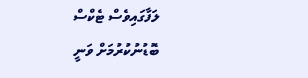ލަފާގައިވެސް ޓެކްސް ބޮޑުނުކުރުމަށް ވަނީ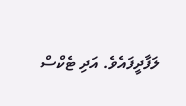ލަފާދީފައެވެ. އަދި ޓެކްސް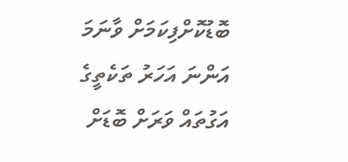ބޮޑުކޮށްފިކަމަށް ވާނަމަ އަންނަ އަހަރު ތަކެތީގެ އަގުތައް ވަރަށް ބޮޑަށް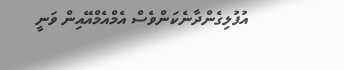އުފުލިގެންދާނެކަންވެސް އެމްއެމްއޭއިން ވަނީ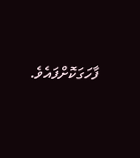ފާހަގަކޮށްފައެވެ.